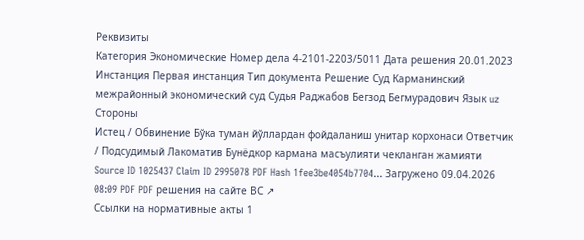Реквизиты
Категория Экономические Номер дела 4-2101-2203/5011 Дата решения 20.01.2023 Инстанция Первая инстанция Тип документа Решение Суд Карманинский межрайонный экономический суд Судья Раджабов Бегзод Бегмурадович Язык uz
Стороны
Истец / Обвинение Бўка туман йўллардан фойдаланиш унитар корхонаси Ответчик / Подсудимый Лакоматив Бунёдкор кармана масъулияти чекланган жамияти
Source ID 1025437 Claim ID 2995078 PDF Hash 1fee3be4054b7704... Загружено 09.04.2026 08:09 PDF PDF решения на сайте ВС ↗
Ссылки на нормативные акты 1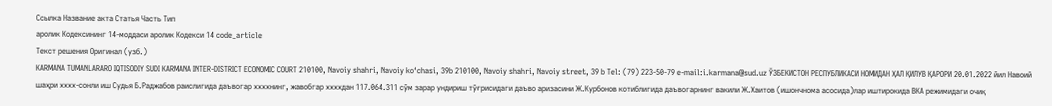Ссылка Название акта Статья Часть Тип
аролик Кодексининг 14-моддаси аролик Кодекси 14 code_article
Текст решения Оригинал (узб.)
KARMANA TUMANLARARO IQTISODIY SUDI KARMANA INTER-DISTRICT ECONOMIC COURT 210100, Navoiy shahri, Navoiy ko‘chasi, 39b 210100, Navoiy shahri, Navoiy street, 39 b Tel: (79) 223-50-79 е-mail:i.karmana@sud.uz ЎЗБЕКИСТОН РЕСПУБЛИКАСИ НОМИДАН ҲАЛ ҚИЛУВ ҚАРОРИ 20.01.2022 йил Навоий шаҳри хххх-сонли иш Судья Б.Раджабов раислигида даъвогар ххххнинг, жавобгар ххххдан 117.064.311 сўм зарар ундириш тўғрисидаги даъво аризасини Ж.Курбонов котиблигида даъвогарнинг вакили Ж.Хаитов (ишончнома асосида)лар иштирокида ВКА режимидаги очиқ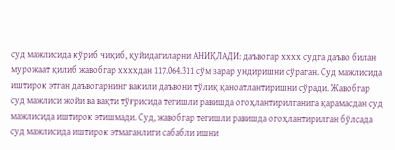суд мажлисида кўриб чиқиб, қуйидагиларни АНИҚЛАДИ: даъвогар хххх судга даъво билан мурожаат қилиб жавобгар ххххдан 117.064.311 сўм зарар ундиришни сўраган. Суд мажлисида иштирок этган даъвогарнинг вакили даъвони тўлиқ қаноатлантиришни сўради. Жавобгар суд мажлиси жойи ва вақти тўғрисида тегишли равишда огоҳлантирилганига қарамасдан суд мажлисида иштирок этишмади. Суд, жавобгар тегишли равишда огоҳлантирилган бўлсада суд мажлисида иштирок этмаганлиги сабабли ишни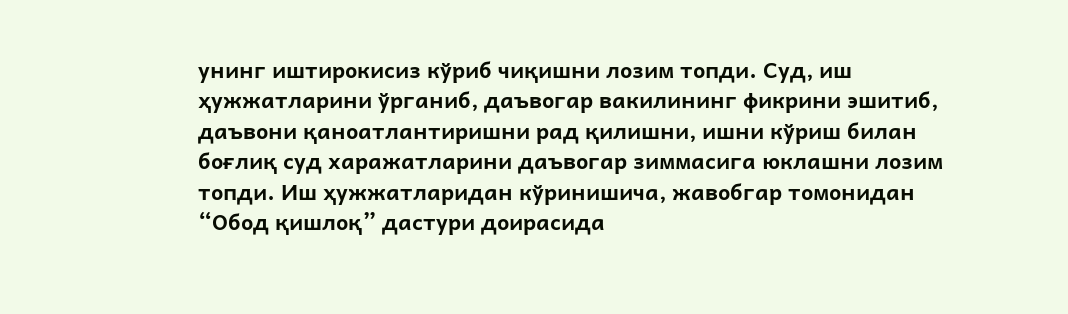унинг иштирокисиз кўриб чиқишни лозим топди. Суд, иш ҳужжатларини ўрганиб, даъвогар вакилининг фикрини эшитиб, даъвони қаноатлантиришни рад қилишни, ишни кўриш билан боғлиқ суд харажатларини даъвогар зиммасига юклашни лозим топди. Иш ҳужжатларидан кўринишича, жавобгар томонидан “Обод қишлоқ” дастури доирасида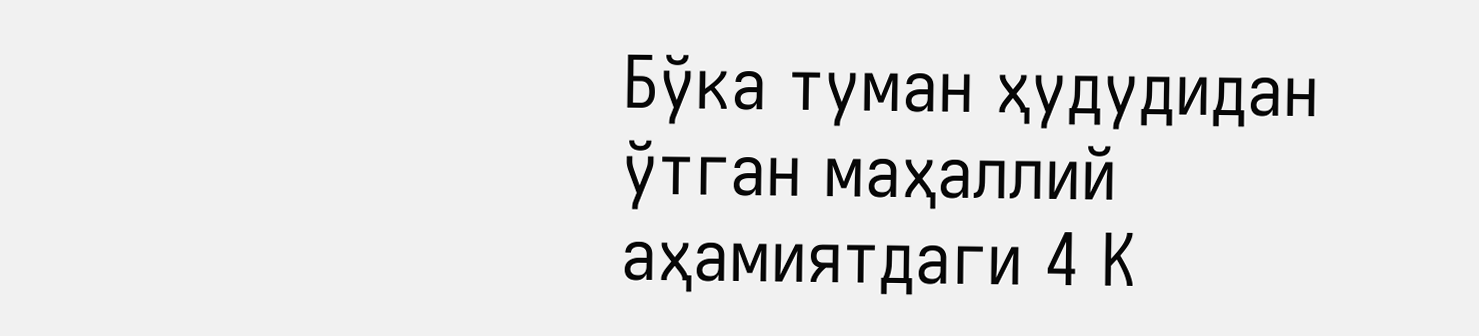Бўка туман ҳудудидан ўтган маҳаллий аҳамиятдаги 4 К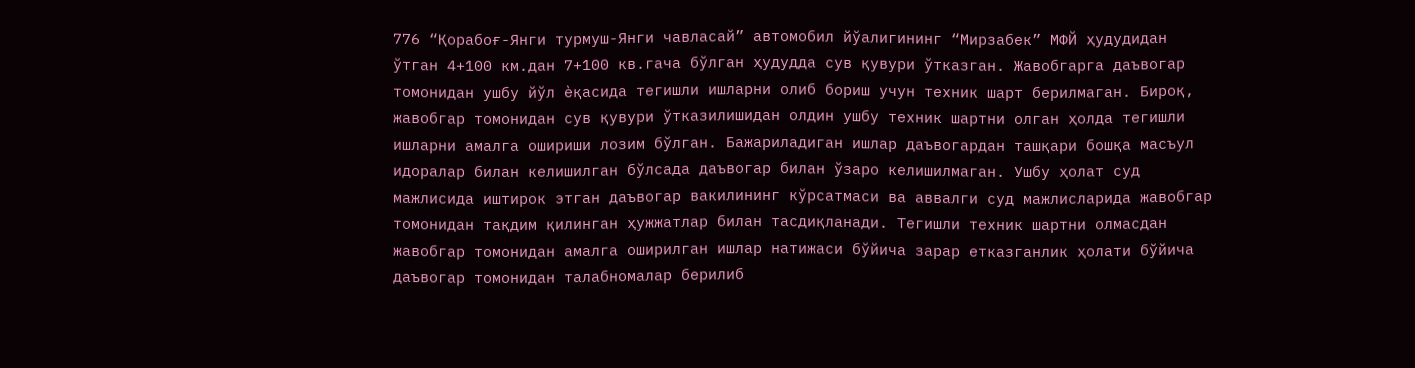776 “Қорабоғ-Янги турмуш-Янги чавласай” автомобил йўалигининг “Мирзабек” МФЙ ҳудудидан ўтган 4+100 км.дан 7+100 кв.гача бўлган ҳудудда сув қувури ўтказган. Жавобгарга даъвогар томонидан ушбу йўл ѐқасида тегишли ишларни олиб бориш учун техник шарт берилмаган. Бироқ, жавобгар томонидан сув қувури ўтказилишидан олдин ушбу техник шартни олган ҳолда тегишли ишларни амалга ошириши лозим бўлган. Бажариладиган ишлар даъвогардан ташқари бошқа масъул идоралар билан келишилган бўлсада даъвогар билан ўзаро келишилмаган. Ушбу ҳолат суд мажлисида иштирок этган даъвогар вакилининг кўрсатмаси ва аввалги суд мажлисларида жавобгар томонидан тақдим қилинган ҳужжатлар билан тасдиқланади. Тегишли техник шартни олмасдан жавобгар томонидан амалга оширилган ишлар натижаси бўйича зарар етказганлик ҳолати бўйича даъвогар томонидан талабномалар берилиб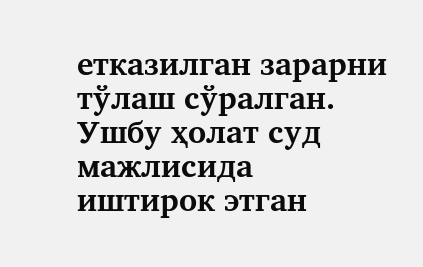етказилган зарарни тўлаш сўралган. Ушбу ҳолат суд мажлисида иштирок этган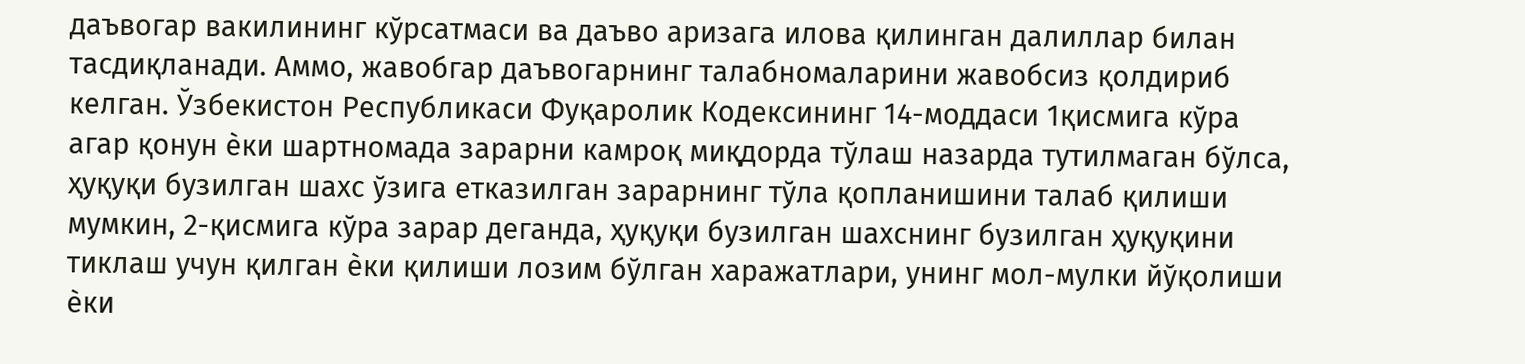даъвогар вакилининг кўрсатмаси ва даъво аризага илова қилинган далиллар билан тасдиқланади. Аммо, жавобгар даъвогарнинг талабномаларини жавобсиз қолдириб келган. Ўзбекистон Республикаси Фуқаролик Кодексининг 14-моддаси 1қисмига кўра агар қонун ѐки шартномада зарарни камроқ миқдорда тўлаш назарда тутилмаган бўлса, ҳуқуқи бузилган шахс ўзига етказилган зарарнинг тўла қопланишини талаб қилиши мумкин, 2-қисмига кўра зарар деганда, ҳуқуқи бузилган шахснинг бузилган ҳуқуқини тиклаш учун қилган ѐки қилиши лозим бўлган харажатлари, унинг мол-мулки йўқолиши ѐки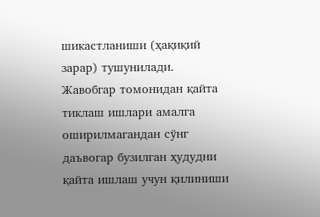шикастланиши (ҳақиқий зарар) тушунилади. Жавобгар томонидан қайта тиклаш ишлари амалга оширилмагандан сўнг даъвогар бузилган ҳудудни қайта ишлаш учун қилиниши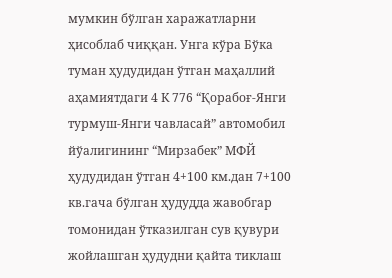мумкин бўлган харажатларни ҳисоблаб чиққан. Унга кўра Бўка туман ҳудудидан ўтган маҳаллий аҳамиятдаги 4 К 776 “Қорабоғ-Янги турмуш-Янги чавласай” автомобил йўалигининг “Мирзабек” МФЙ ҳудудидан ўтган 4+100 км.дан 7+100 кв.гача бўлган ҳудудда жавобгар томонидан ўтказилган сув қувури жойлашган ҳудудни қайта тиклаш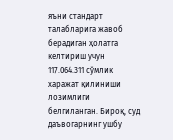яъни стандарт талабларига жавоб берадиган ҳолатга келтириш учун 117.064.311 сўмлик харажат қилиниши лозимлиги белгиланган. Бироқ, суд даъвогарнинг ушбу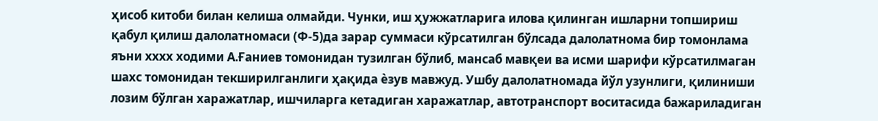ҳисоб китоби билан келиша олмайди. Чунки, иш ҳужжатларига илова қилинган ишларни топшириш қабул қилиш далолатномаси (Ф-5)да зарар суммаси кўрсатилган бўлсада далолатнома бир томонлама яъни хххх ходими А.Ғаниев томонидан тузилган бўлиб, мансаб мавқеи ва исми шарифи кўрсатилмаган шахс томонидан текширилганлиги ҳақида ѐзув мавжуд. Ушбу далолатномада йўл узунлиги, қилиниши лозим бўлган харажатлар, ишчиларга кетадиган харажатлар, автотранспорт воситасида бажариладиган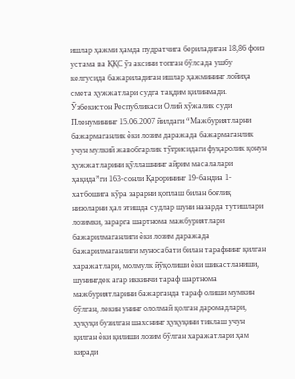ишлар ҳажми ҳамда пудратчига бериладиган 18,86 фоиз устама ва ҚҚС ўз аксини топган бўлсада ушбу келгусида бажариладиган ишлар ҳажмининг лойиҳа смета ҳужжатлари судга тақдим қилинмади. Ўзбекистон Республикаси Олий хўжалик суди Пленумининг 15.06.2007 йилдаги “Мажбуриятларни бажармаганлик ѐки лозим даражада бажармаганлик учун мулкий жавобгарлик тўғрисидаги фуқаролик қонун ҳужжатларини қўллашнинг айрим масалалари ҳақида”ги 163-сонли Қарорининг 19-бандиа 1-хатбошига кўра зарарни қоплаш билан боғлиқ низоларни ҳал этишда судлар шуни назарда тутишлари лозимки, зарарга шартнома мажбуриятлари бажарилмаганлиги ѐки лозим даражада бажарилмаганлиги муносабати билан тарафнинг қилган харажатлари, молмулк йўқолиши ѐки шикастланиши, шунингдек агар иккинчи тараф шартнома мажбуриятларини бажарганда тараф олиши мумкин бўлган, лекин унинг ололмай қолган даромадлари, ҳуқуқи бузилган шахснинг ҳуқуқини тиклаш учун қилган ѐки қилиши лозим бўлган харажатлари ҳам киради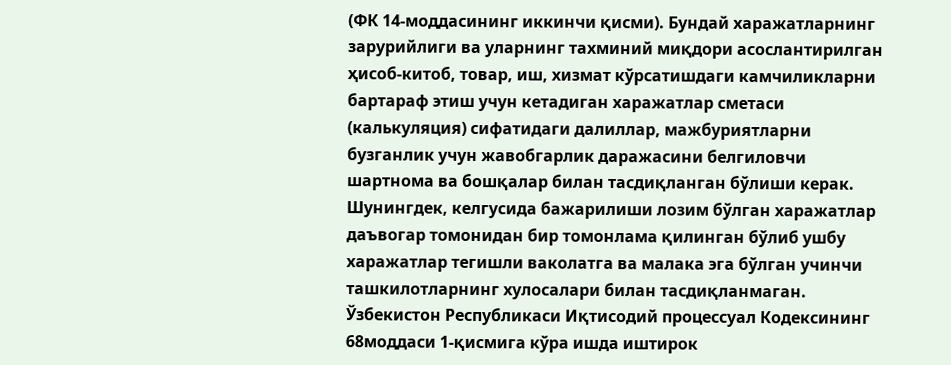(ФК 14-моддасининг иккинчи қисми). Бундай харажатларнинг зарурийлиги ва уларнинг тахминий миқдори асослантирилган ҳисоб-китоб, товар, иш, хизмат кўрсатишдаги камчиликларни бартараф этиш учун кетадиган харажатлар сметаси (калькуляция) сифатидаги далиллар, мажбуриятларни бузганлик учун жавобгарлик даражасини белгиловчи шартнома ва бошқалар билан тасдиқланган бўлиши керак. Шунингдек, келгусида бажарилиши лозим бўлган харажатлар даъвогар томонидан бир томонлама қилинган бўлиб ушбу харажатлар тегишли ваколатга ва малака эга бўлган учинчи ташкилотларнинг хулосалари билан тасдиқланмаган. Ўзбекистон Республикаси Иқтисодий процессуал Кодексининг 68моддаси 1-қисмига кўра ишда иштирок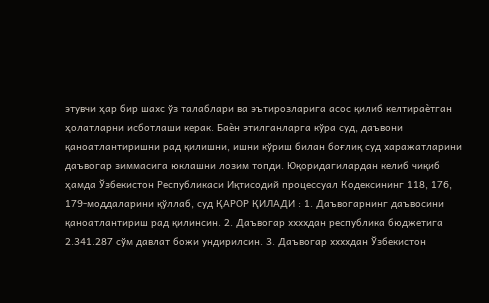этувчи ҳар бир шахс ўз талаблари ва эътирозларига асос қилиб келтираѐтган ҳолатларни исботлаши керак. Баѐн этилганларга кўра суд, даъвони қаноатлантиришни рад қилишни, ишни кўриш билан боғлиқ суд харажатларини даъвогар зиммасига юклашни лозим топди. Юқоридагилардан келиб чиқиб ҳамда Ўзбекистон Республикаси Иқтисодий процессуал Кодексининг 118, 176, 179-моддаларини қўллаб, суд ҚАРОР ҚИЛАДИ : 1. Даъвогарнинг даъвосини қаноатлантириш рад қилинсин. 2. Даъвогар ххххдан республика бюджетига 2.341.287 сўм давлат божи ундирилсин. 3. Даъвогар ххххдан Ўзбекистон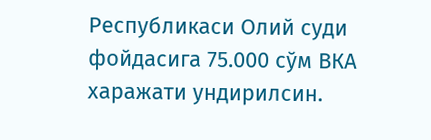Республикаси Олий суди фойдасига 75.000 сўм ВКА харажати ундирилсин.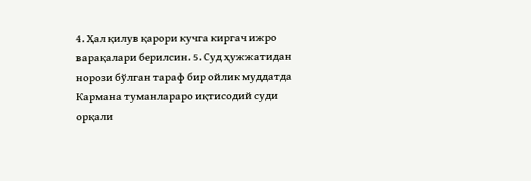4. Ҳал қилув қарори кучга киргач ижро варақалари берилсин. 5. Суд ҳужжатидан норози бўлган тараф бир ойлик муддатда Кармана туманлараро иқтисодий суди орқали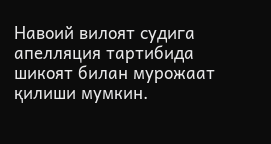Навоий вилоят судига апелляция тартибида шикоят билан мурожаат қилиши мумкин.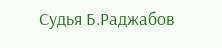Судья Б.Раджабов